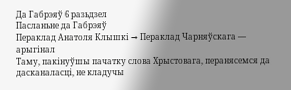Да Габрэяў 6 разьдзел
Пасланьне да Габрэяў
Пераклад Анатоля Клышкi → Пераклад Чарняўскага — арыгінал
Таму, пакінуўшы пачатку слова Хрыстовага, перанясемся да дасканаласці, не кладучы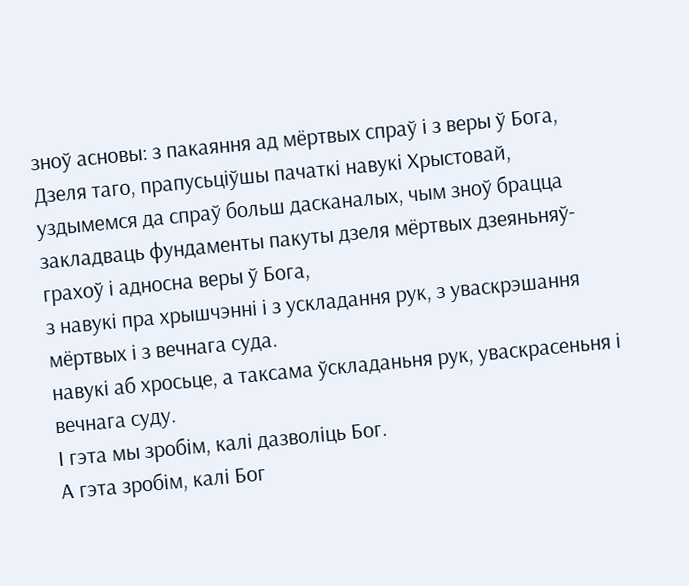зноў асновы: з пакаяння ад мёртвых спраў і з веры ў Бога,
Дзеля таго, прапусьціўшы пачаткі навукі Хрыстовай, уздымемся да спраў больш дасканалых, чым зноў брацца закладваць фундаменты пакуты дзеля мёртвых дзеяньняў-грахоў і адносна веры ў Бога,
з навукі пра хрышчэнні і з ускладання рук, з уваскрэшання мёртвых і з вечнага суда.
навукі аб хросьце, а таксама ўскладаньня рук, уваскрасеньня і вечнага суду.
І гэта мы зробім, калі дазволіць Бог.
А гэта зробім, калі Бог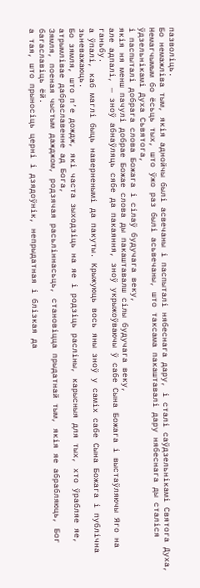пазволіць.
Бо немажліва тым, якія аднойчы былі асвечаны і паспыталі нябеснага дару, і сталі саўдзельнікамі Святога Духа,
Немагчымым бо ёсьць тых, што ўжо раз былі асьвечаны, што таксама пакаштавалі дару нябеснага ды сталіся ўдзельнікамі Духа Сьвятога,
і паспыталі добрага слова Божага і сілаў будучага веку,
якія ня менш пачулі добрае Божае слова ды пакаштавалш сілы будучага веку,
але адпалі, — зноў абнаўляць сябе да пакаяння, зноў укрыжоўваючы ў сабе Сына Божага і выстаўляючы Яго на ганьбу.
а ўпалі, каб маглі быць наверненымі да пакуты. Крыжуюць вось яны зноў у саміх сабе Сына Божага і публічна зьневажаюць.
Бо зямля, што п’е дождж, які часта зыходзіць на яе і родзіць расліны, карысныя для тых, хто ўрабляе яе, атрымлівае дабраславенне ад Бога,
Зямля, поеная чыстым дажджом, родзячая расьліннасьць, становіцца прыдатнай тым, якія яе абрабляюць, Бог багаславіць ёй.
а тая, што прыносіць церні і дзядоўнік, непрыдатная і блізкая да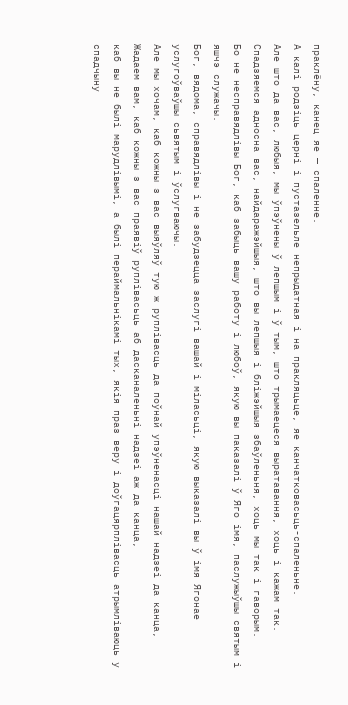праклёну, канец яе — спаленне.
А калі родзіць церні і пустазельле непрыдатная і на пракляцьце, яе канчатковасьць-спаленьне.
Але што да вас, любыя, мы ўпэўнены ў лепшым і ў тым, што трымаецеся выратавання, хоць і кажам так.
Спадзяемся адносна вас, найдаражэйшыя, што вы лепшыя і бліжэйшыя збаўленьня, хоць мы так і гаворым.
Бо не несправядлівы Бог, каб забыць вашу работу і любоў, якую вы паказалі ў Яго імя, паслужыўшы святым і яшчэ служачы.
Бог, вядома, справядлівы і не забудзецца заслугі вашай і міласьці, якую выказалі вы ў імя Ягонае услугоўваўшы сьвятым і ўслугваючы.
Але мы хочам, каб кожны з вас выяўляў тую ж руплівасць да поўнай упэўненасці нашай надзеі да канца,
Жадаем вам, каб кожны з вас праявіў руплівасьць аб дасканаленьні надзеі аж да канца,
каб вы не былі марудлівымі, а былі пераймальнікамі тых, якія праз веру і доўгацярплівасць атрымліваюць у спадчыну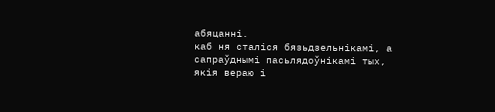абяцанні.
каб ня сталіся бязьдзельнікамі, а сапраўднымі пасьлядоўнікамі тых, якія вераю і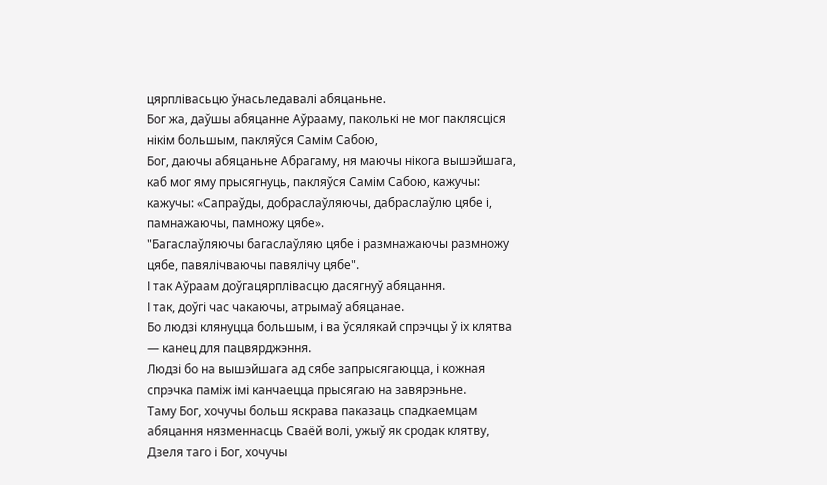цярплівасьцю ўнасьледавалі абяцаньне.
Бог жа, даўшы абяцанне Аўрааму, паколькі не мог паклясціся нікім большым, пакляўся Самім Сабою,
Бог, даючы абяцаньне Абрагаму, ня маючы нікога вышэйшага, каб мог яму прысягнуць, пакляўся Самім Сабою, кажучы:
кажучы: «Сапраўды, добраслаўляючы, дабраслаўлю цябе і, памнажаючы, памножу цябе».
"Багаслаўляючы багаслаўляю цябе і размнажаючы размножу цябе, павялічваючы павялічу цябе".
І так Аўраам доўгацярплівасцю дасягнуў абяцання.
І так, доўгі час чакаючы, атрымаў абяцанае.
Бо людзі клянуцца большым, і ва ўсялякай спрэчцы ў іх клятва — канец для пацвярджэння.
Людзі бо на вышэйшага ад сябе запрысягаюцца, і кожная спрэчка паміж імі канчаецца прысягаю на завярэньне.
Таму Бог, хочучы больш яскрава паказаць спадкаемцам абяцання нязменнасць Сваёй волі, ужыў як сродак клятву,
Дзеля таго і Бог, хочучы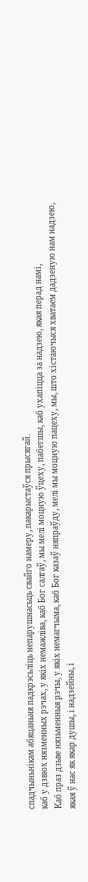спадчыньнікам абяцаньня падкрэсьліць непарушнасьць свайго намеру, пакарыстаўся прысягай.
каб у дзвюх нязменных рэчах, у якіх немажліва, каб Бог салгаў, мы мелі моцную ўцеху, пабегшы, каб ухапіцца за надзею, якая перад намі,
Каб праз дзьве нязьменныя рэчы, у якіх немагчыма, каб Бог казаў няпраўду, мелі мы моцную пацеху, мы, што хістаючыся хватаем дадзеную нам надзею,
якая ў нас як якар душы, і надзейны, і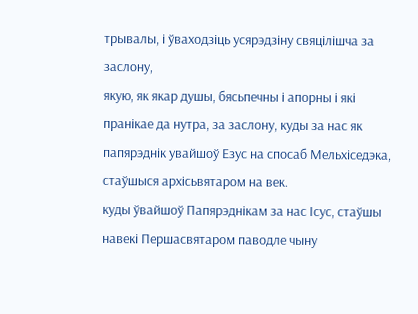трывалы, і ўваходзіць усярэдзіну свяцілішча за заслону,
якую, як якар душы, бясьпечны і апорны і які пранікае да нутра, за заслону, куды за нас як папярэднік увайшоў Езус на спосаб Мельхіседэка, стаўшыся архісьвятаром на век.
куды ўвайшоў Папярэднікам за нас Ісус, стаўшы навекі Першасвятаром паводле чыну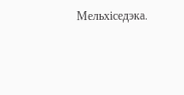Мельхіседэка.